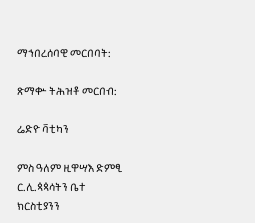ማኅበረሰባዊ መርበባት:

ጽማቍ ትሕዝቶ መርበብ:

ሬድዮ ቫቲካን

ምስ ዓለም ዚዋሣእ ድምፂ ር.ሊ.ጳጳሳትን ቤተ ክርስቲያንን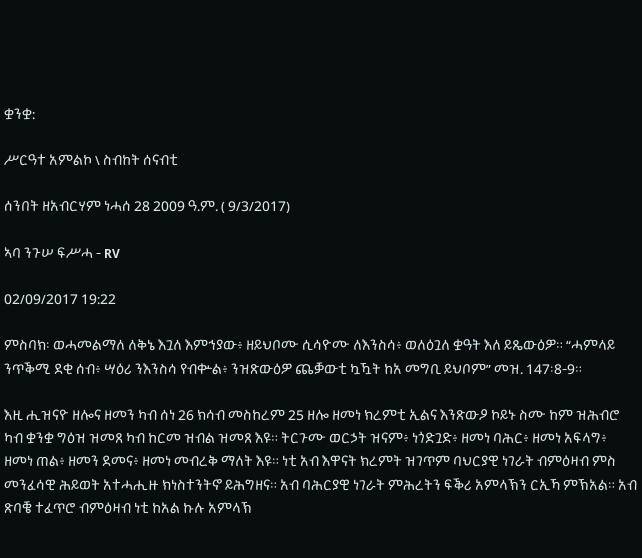ቋንቋ:

ሥርዓተ አምልኮ \ ስብከት ሰናብቲ

ሰንበት ዘአብርሃም ነሓሰ 28 2009 ዓ.ም. ( 9/3/2017)

ኣባ ንጉሠ ፍሥሓ - RV

02/09/2017 19:22

ምስባክ፡ ወሓመልማለ ለቅኔ እጓለ እምኅያው፥ ዘይህቦሙ ሲሳዮሙ ለእንስሳ፥ ወለዕጓለ ቋዓት እለ ይጼውዕዎ። “ሓምላይ ንጥቕሚ ደቂ ሰብ፥ ሣዕሪ ንእንስሳ የብቍል፥ ንዝጽውዕዎ ጨቓውቲ ኳዃት ከአ መግቢ ይህቦም” መዝ. 147፡8-9።

እዚ ሒዝናዮ ዘሎና ዘመን ካብ ሰነ 26 ክሳብ መስከረም 25 ዘሎ ዘመነ ክረምቲ ኢልና እንጽውዖ ኮይኑ ስሙ ከም ዝሕብሮ ካብ ቋንቋ ግዕዝ ዝመጸ ካብ ከርመ ዝብል ዝመጸ እዩ። ትርጉሙ ወርኃት ዝናም፥ ነጎድጓድ፥ ዘመነ ባሕር፥ ዘመነ አፍላግ፥ ዘመነ ጠል፥ ዘመን ደመና፥ ዘመነ መብረቅ ማለት እዩ። ነቲ አብ እዋናት ክረምት ዝገጥም ባህርያዊ ነገራት ብምዕዛብ ምስ መንፈሳዊ ሕይወት አተሓሒዙ ክነስተንትኖ ይሕግዘና። አብ ባሕርያዊ ነገራት ምሕረትን ፍቕሪ አምላኽን ርኢኻ ምኽአል። አብ ጽባቔ ተፈጥሮ ብምዕዛብ ነቲ ከአል ኩሉ አምላኽ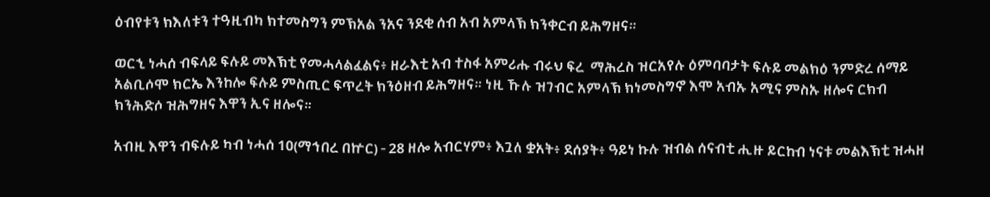ዕብየቱን ክእለቱን ተዓዚብካ ክተመስግን ምኽአል ንአና ንደቂ ሰብ አብ አምላኽ ክንቀርብ ይሕግዘና።

ወርኂ ነሓሰ ብፍላይ ፍሉይ መእኽቲ የመሓላልፈልና፥ ዘራእቲ አብ ተስፋ አምሪሑ ብሩህ ፍረ  ማሕረስ ዝርአየሉ ዕምባባታት ፍሉይ መልክዕ ንምድረ ሰማይ አልቢሶሞ ክርኤ እንከሎ ፍሉይ ምስጢር ፍጥረት ክንዕዘብ ይሕግዘና። ነዚ ኹሉ ዝገብር አምላኽ ክነመስግኖ እሞ አብኡ አሚና ምስኡ ዘሎና ርክብ ክንሕድሶ ዝሕግዘና እዋን ኢና ዘሎና።

አብዚ እዋን ብፍሉይ ካብ ነሓሰ 10(ማኅበረ በኵር) - 28 ዘሎ አብርሃም፥ እጓለ ቋአት፥ ደሰያት፥ ዓይነ ኩሉ ዝብል ሰናብቲ ሒዙ ይርከብ ነናቱ መልእኽቲ ዝሓዘ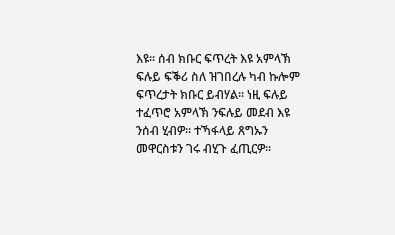እዩ። ሰብ ክቡር ፍጥረት እዩ አምላኽ ፍሉይ ፍቕሪ ስለ ዝገበረሉ ካብ ኩሎም ፍጥረታት ክቡር ይብሃል። ነዚ ፍሉይ ተፈጥሮ አምላኽ ንፍሉይ መደብ እዩ ንሰብ ሂብዎ። ተኻፋላይ ጸግኡን መዋርስቱን ገሩ ብሂጉ ፈጢርዎ።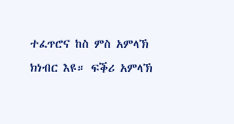ተፈጥሮና ከስ ምስ አምላኽ ክነብር እዩ። ፍቕሪ አምላኽ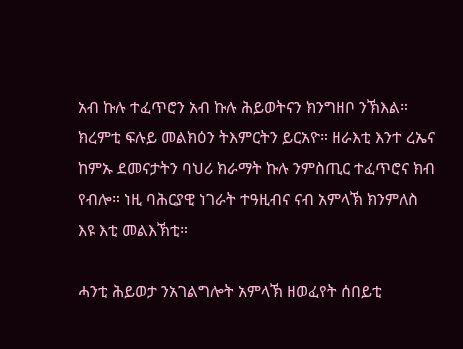አብ ኩሉ ተፈጥሮን አብ ኩሉ ሕይወትናን ክንግዘቦ ንኽእል። ክረምቲ ፍሉይ መልክዕን ትእምርትን ይርአዮ። ዘራእቲ እንተ ረኤና ከምኡ ደመናታትን ባህሪ ክራማት ኩሉ ንምስጢር ተፈጥሮና ክብ የብሎ። ነዚ ባሕርያዊ ነገራት ተዓዚብና ናብ አምላኽ ክንምለስ እዩ እቲ መልእኽቲ።

ሓንቲ ሕይወታ ንአገልግሎት አምላኽ ዘወፈየት ሰበይቲ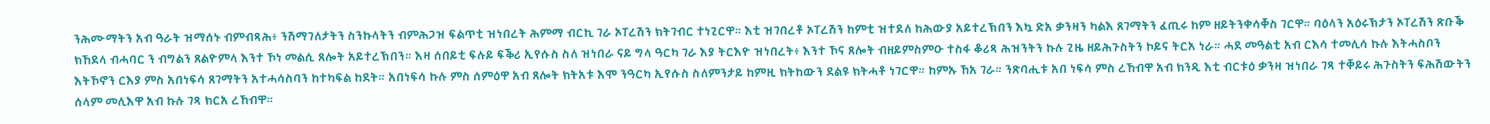ንሕሙማትን አብ ዓራት ዝማሰኑ ብምብጻሕ፥ ንሽማገለታትን ስንኩላትን ብምሕጋዝ ፍልጥቲ ዝነበረት ሕምማ ብርኪ ገራ ኦፐረሽን ክትገብር ተነጊርዋ። እቲ ዝገበረቶ ኦፐረሽን ከምቲ ዝተደለ ከሕውያ አይተረኽበን እኳ ድአ ቃንዛን ካልእ ጸገማትን ፈጢሩ ከም ዘይትንቀሳቐስ ገርዋ። ባዕላን አዕሩኽታን ኦፐረሽን ጽቡቕ ክኸደላ ብሓባር ን ብግልን ጸልዮምላ እንተ ኾነ መልሲ ጸሎት አይተረኽበን። እዛ ሰበይቲ ፍሉይ ፍቕሪ ኢየሱስ ስለ ዝነበራ ናይ ግላ ዓርካ ገራ እያ ትርእዮ ዝነበረት፥ እንተ ኾና ጸሎት ብዘይምስምዑ ተስፋ ቆሪጻ ሕዝንትን ኩሉ ጊዜ ዘይሕጉስትን ኮይና ትርአ ነራ። ሓደ መዓልቲ አብ ርእሳ ተመሊሳ ኩሉ እትሓስቦን እትኾኖን ርእያ ምስ አበነፍሳ ጸገማትን አተሓሳስባን ከተካፍል ከደት። አበነፍሳ ኩሉ ምስ ሰምዕዋ አብ ጸሎት ክትአቱ እሞ ንዓርካ ኢየሱስ ስለምንታይ ከምዚ ክትከውን ደልዩ ክትሓቶ ነገርዋ። ከምኡ ኸአ ገራ። ንጽባሒቱ አበ ነፍሳ ምስ ረኸብዋ አብ ክንዲ እቲ ብርቱዕ ቃንዛ ዝነበራ ገጻ ተቐይሩ ሕጉስትን ፍሕሽውትን ሰላም መሊእዋ አብ ኩሉ ገጻ ክርአ ረኸብዋ።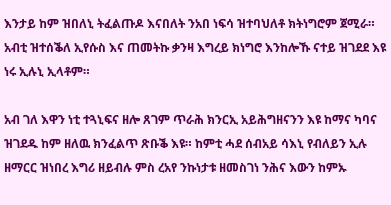እንታይ ከም ዝበለኒ ትፈልጡዶ እናበለት ንአበ ነፍሳ ዝተባህለቶ ክትነግሮም ጀሚራ። አብቲ ዝተሰቕለ ኢየሱስ እና ጠመትኩ ቃንዛ እግረይ ክነግሮ እንከሎኹ ናተይ ዝገደደ እዩ ነሩ ኢሉኒ ኢላቶም።

አብ ገለ እዋን ነቲ ተጓኒፍና ዘሎ ጸገም ጥራሕ ክንርኢ አይሕግዘናንን እዩ ከማና ካባና ዝገደዱ ከም ዘለዉ ክንፈልጥ ጽቡቕ እዩ። ከምቲ ሓደ ሰብአይ ሳእኒ የብለይን ኢሉ ዘማርር ዝነበረ እግሪ ዘይብሉ ምስ ረአየ ንኩነታቱ ዘመስገነ ንሕና እውን ከምኡ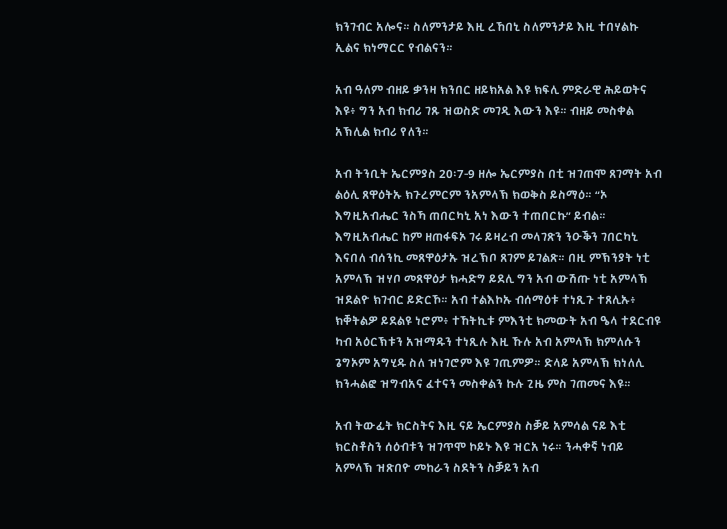ክንገብር አሎና። ስለምንታይ እዚ ረኸበኒ ስለምንታይ እዚ ተበሃልኩ ኢልና ክነማርር የብልናን።

አብ ዓለም ብዘይ ቃንዛ ክንበር ዘይክአል እዩ ክፍሊ ምድራዊ ሕይወትና እዩ፥ ግን አብ ክብሪ ገጹ ዝወስድ መገዲ እውን እዩ። ብዘይ መስቀል አኽሊል ክብሪ የለን።

አብ ትንቢት ኤርምያስ 20፡7-9 ዘሎ ኤርምያስ በቲ ዝገጠሞ ጸገማት አብ ልዕሊ ጸዋዕትኡ ክጉረምርም ንአምላኽ ክወቅስ ይስማዕ። “ኦ እግዚአብሔር ንስኻ ጠበርካኒ አነ እውን ተጠበርኩ” ይብል። እግዚአብሔር ከም ዘጠፋፍኦ ገሩ ይዛረብ መላገጽን ንዑቕን ገበርካኒ እናበለ ብሰንኪ መጸዋዕታኡ ዝረኽቦ ጸገም ይገልጽ። በዚ ምኽንያት ነቲ አምላኽ ዝሃቦ መጸዋዕታ ክሓድግ ይደሊ ግን አብ ውሽጡ ነቲ አምላኽ ዝደልዮ ክገብር ይድርኾ። አብ ተልእኮኡ ብሰማዕቱ ተነጺጉ ተጸሊኡ፥ ክቐትልዎ ይደልዩ ነሮም፥ ተኸትኪቱ ምእንቲ ክመውት አብ ዔላ ተደርብዩ ካብ አዕርኽቱን አዝማዱን ተነጺሉ እዚ ኹሉ አብ አምላኽ ክምለሱን ጌግኦም አግሂዱ ስለ ዝነገሮም እዩ ገጢምዎ። ድላይ አምላኽ ክነለሊ ክንሓልፎ ዝግብአና ፈተናን መስቀልን ኩሉ ጊዜ ምስ ገጠመና እዩ።

አብ ትውፊት ክርስትና እዚ ናይ ኤርምያስ ስቓይ አምሳል ናይ እቲ ክርስቶስን ሰዕብቱን ዝገጥሞ ኮይኑ እዩ ዝርአ ነሩ። ንሓቀኛ ነብይ አምላኽ ዝጽበዮ መከራን ስደትን ስቓይን አብ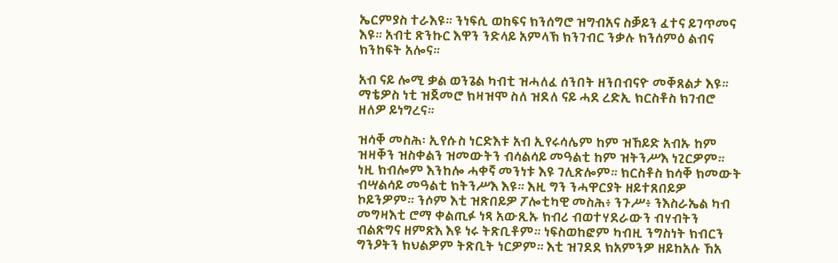ኤርምያስ ተራእዩ። ንነፍሲ ወከፍና ክንሰግሮ ዝግብአና ስቓይን ፈተና ይገጥመና እዩ። አብቲ ጽንኩር እዋን ንድላይ አምላኽ ክንገብር ንቃሉ ክንሰምዕ ልብና ክንከፍት አሎና።

አብ ናይ ሎሚ ቃል ወንጌል ካብቲ ዝሓለፈ ሰንበት ዘንበብናዮ መቐጸልታ እዩ። ማቴዎስ ነቲ ዝጀመሮ ክዛዝሞ ስለ ዝደለ ናይ ሓደ ረድኢ ክርስቶስ ክገብሮ ዘለዎ ይነግረና።

ዝሳቐ መስሕ፡ ኢየሱስ ነርድእቱ አብ ኢየሩሳሌም ከም ዝኸይድ አብኡ ከም ዝዛቐን ዝስቀልን ዝመውትን ብሳልሳይ መዓልቲ ከም ዝትንሥእ ነጊርዎም። ነዚ ክብሎም እንከሎ ሓቀኛ መንነቱ እዩ ገሊጽሎም። ክርስቶስ ክሳቐ ክመውት ብሣልሳይ መዓልቲ ክትንሥእ እዩ። እዚ ግን ንሓዋርያት ዘይተጸበይዎ ኮይንዎም። ንሶም እቲ ዝጽበይዎ ፖሎቲካዊ መስሕ፥ ንጉሥ፥ ንእስራኤል ካብ መግዛእቲ ሮማ ቀልጢፉ ነጻ አውጺኡ ክብሪ ብወተሃደራውን ብሃብትን ብልጽግና ዘምጽእ እዩ ነሩ ትጽቢቶም። ነፍስወከፎም ካብዚ ንግስነት ክብርን ግንዖትን ክህልዎም ትጽቢት ነርዎም። እቲ ዝገደደ ክአምንዎ ዘይከአሉ ኸአ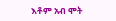እቶም አብ ሞት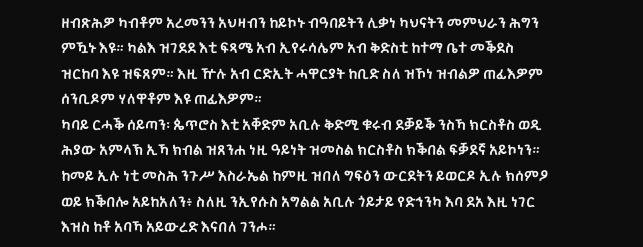ዘብጽሕዎ ካብቶም አረመንን አህዛብን ከይኮኑ ብዓበይትን ሊቃነ ካህናትን መምህራን ሕግን ምዃኑ እዩ። ካልእ ዝገደደ እቲ ፍጻሜ አብ ኢየሩሳሌም አብ ቅድስቲ ከተማ ቤተ መቕደስ ዝርከባ እዩ ዝፍጸም። እዚ ዅሉ አብ ርድኢት ሓዋርያት ከቢድ ስለ ዝኾነ ዝብልዎ ጠፊእዎም ሰንቢዶም ሃለዋቶም እዩ ጠፊእዎም።
ካባይ ርሓቕ ሰይጣን፡ ጴጥሮስ እቲ አቐድም አቢሉ ቅድሚ ቁሩብ ደቓይቕ ንስኻ ክርስቶስ ወዲ ሕያው አምላኽ ኢኻ ክብል ዝጸንሐ ነዚ ዓይነት ዝመስል ክርስቶስ ክቕበል ፍቓደኛ አይኮነን። ከመይ ኢሉ ነቲ መስሕ ንጉሥ እስራኤል ከምዚ ዝበለ ግፍዕን ውርደትን ይወርዶ ኢሉ ክሰምዖ ወይ ክቕበሎ አይከአለን፥ ስለዚ ንኢየሱስ አግልል አቢሉ ጎይታይ የድኅንካ እባ ደአ እዚ ነገር እዝስ ከቶ አባኻ አይውረድ እናበለ ገንሖ።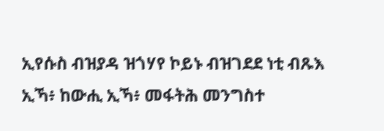ኢየሱስ ብዝያዳ ዝጎሃየ ኮይኑ ብዝገደደ ነቲ ብጹእ ኢኻ፥ ከውሒ ኢኻ፥ መፋትሕ መንግስተ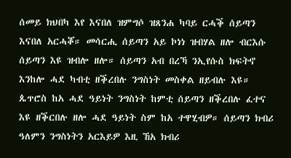ሰመይ ክህበካ እየ እናበለ ዝምግሶ ዝጸንሐ ካባይ ርሓቕ ሰይጣን እናበለ አርሓቖ። መሳርሒ ሰይጣን አይ ኮነነ ዝብሃል ዘሎ ብርእሱ ሰይጣን እዩ ዝብሎ ዘሎ። ሰይጣን አብ በረኻ ንኢየሱስ ክፍትኖ እንከሎ ሓደ ካብቲ ዘቕረበሉ ንግስነት መስቀል ዘይብሉ እዩ። ጴጥሮስ ከአ ሓደ ዓይነት ንግስነት ከምቲ ሰይጣን ዘቕረበሉ ፈተና እዩ ዘቕርበሉ ዘሎ ሓደ ዓይነት ስም ከአ ተዋሂብዎ። ሰይጣን ክብሪ ዓለምን ንግስነትን አርእይዎ እዚ ኸአ ክብሪ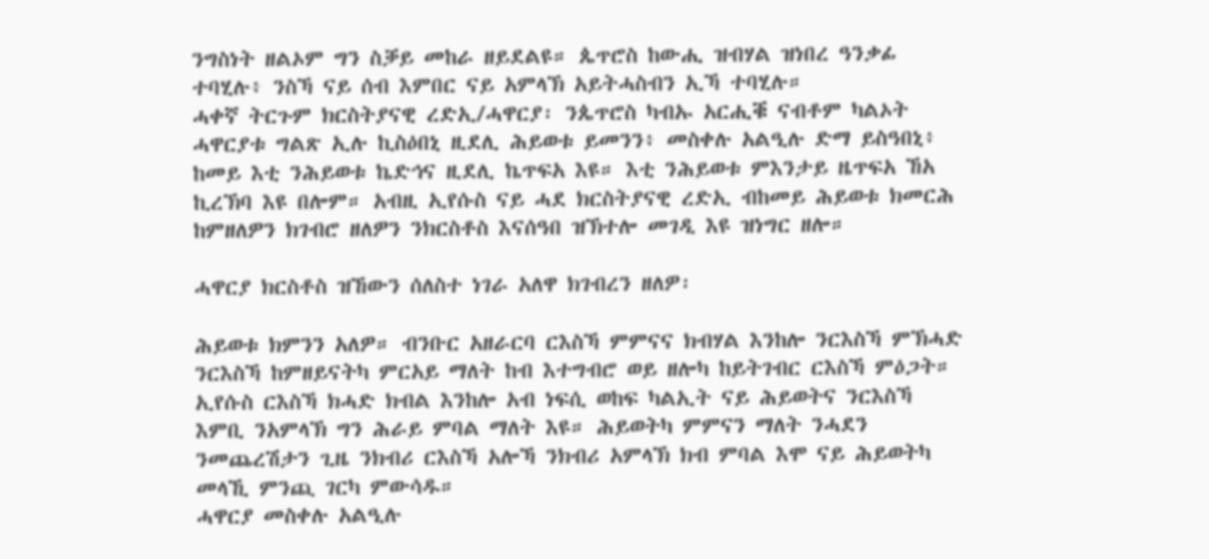ንግስነት ዘልኦም ግን ስቓይ መከራ ዘይደልዩ። ጴጥሮስ ከውሒ ዝብሃል ዝነበረ ዓንቃፊ ተባሂሉ፥ ንስኻ ናይ ሰብ እምበር ናይ አምላኽ አይትሓስብን ኢኻ ተባሂሉ።
ሓቀኛ ትርጉም ክርስትያናዊ ረድኢ/ሓዋርያ፡ ንጴጥሮስ ካብኡ አርሒቑ ናብቶም ካልኦት  ሓዋርያቱ ግልጽ ኢሉ ኪስዕበኒ ዚደሊ ሕይወቱ ይመንን፥ መስቀሉ አልዒሉ ድማ ይስዓበኒ፥ ከመይ እቲ ንሕይወቱ ኬድኅና ዚደሊ ኬጥፍአ እዩ። እቲ ንሕይወቱ ምእንታይ ዜጥፍአ ኸአ ኪረኽባ እዩ በሎም። አብዚ ኢየሱስ ናይ ሓደ ክርስትያናዊ ረድኢ ብከመይ ሕይወቱ ክመርሕ ከምዘለዎን ክገብሮ ዘለዎን ንክርስቶስ እናሰዓበ ዝኽተሎ መገዲ እዩ ዝነግር ዘሎ።

ሓዋርያ ክርስቶስ ዝኸውን ሰለስተ ነገራ አለዋ ክገብረን ዘለዎ፡

ሕይወቱ ክምንን አለዎ። ብንቡር አዘራርባ ርእስኻ ምምናና ክብሃል እንከሎ ንርእስኻ ምኽሓድ ንርእስኻ ከምዘይናትካ ምርአይ ማለት ከብ እተግብሮ ወይ ዘሎካ ከይትገብር ርእስኻ ምዕጋት። ኢየሱስ ርእስኻ ክሓድ ክብል እንከሎ አብ ነፍሲ ወከፍ ካልኢት ናይ ሕይወትና ንርእስኻ እምቢ ንአምላኽ ግን ሕራይ ምባል ማለት እዩ። ሕይወትካ ምምናን ማለት ንሓደን ንመጨረሽታን ጊዜ ንክብሪ ርእስኻ አሎኻ ንክብሪ አምላኽ ክብ ምባል እሞ ናይ ሕይወትካ መላኺ ምንጪ ገርካ ምውሳዱ።
ሓዋርያ መስቀሉ አልዒሉ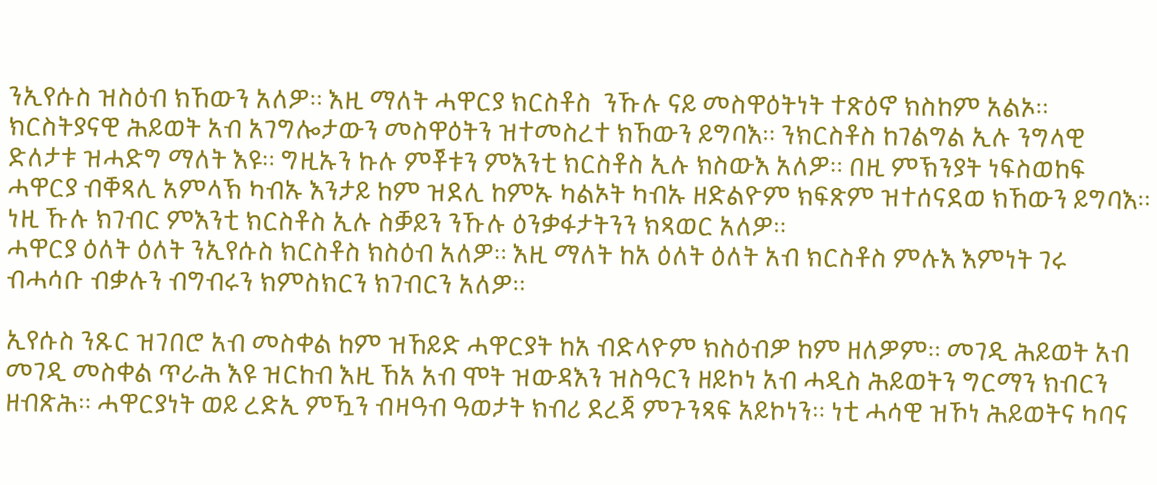ንኢየሱስ ዝስዕብ ክኸውን አለዎ። እዚ ማለት ሓዋርያ ክርስቶስ  ንኹሉ ናይ መስዋዕትነት ተጽዕኖ ክስከም አልኦ። ክርስትያናዊ ሕይወት አብ አገግሎታውን መስዋዕትን ዝተመስረተ ክኸውን ይግባእ። ንክርስቶስ ከገልግል ኢሉ ንግላዊ ድለታቱ ዝሓድግ ማለት እዩ። ግዚኡን ኩሉ ምቾቱን ምእንቲ ክርስቶስ ኢሉ ክስውእ አለዎ። በዚ ምኽንያት ነፍስወከፍ ሓዋርያ ብቐጻሊ አምላኽ ካብኡ እንታይ ከም ዝደሊ ከምኡ ካልኦት ካብኡ ዘድልዮም ክፍጽም ዝተሰናደወ ክኸውን ይግባእ። ነዚ ኹሉ ክገብር ምእንቲ ክርስቶስ ኢሉ ስቓይን ንኹሉ ዕንቃፋታትንን ክጻወር አለዎ።
ሓዋርያ ዕለት ዕለት ንኢየሱስ ክርስቶስ ክስዕብ አለዎ። እዚ ማለት ከአ ዕለት ዕለት አብ ክርስቶስ ምሉእ እምነት ገሩ ብሓሳቡ ብቃሉን ብግብሩን ክምስክርን ክገብርን አለዎ።

ኢየሱስ ንጹር ዝገበሮ አብ መስቀል ከም ዝኸይድ ሓዋርያት ከአ ብድላዮም ክስዕብዎ ከም ዘለዎም። መገዲ ሕይወት አብ መገዲ መስቀል ጥራሕ እዩ ዝርከብ እዚ ኸአ አብ ሞት ዝውዳእን ዝስዓርን ዘይኮነ አብ ሓዲስ ሕይወትን ግርማን ክብርን ዘብጽሕ። ሓዋርያነት ወይ ረድኢ ምዃን ብዛዓብ ዓወታት ክብሪ ደረጃ ምጉንጻፍ አይኮነን። ነቲ ሓሳዊ ዝኾነ ሕይወትና ካባና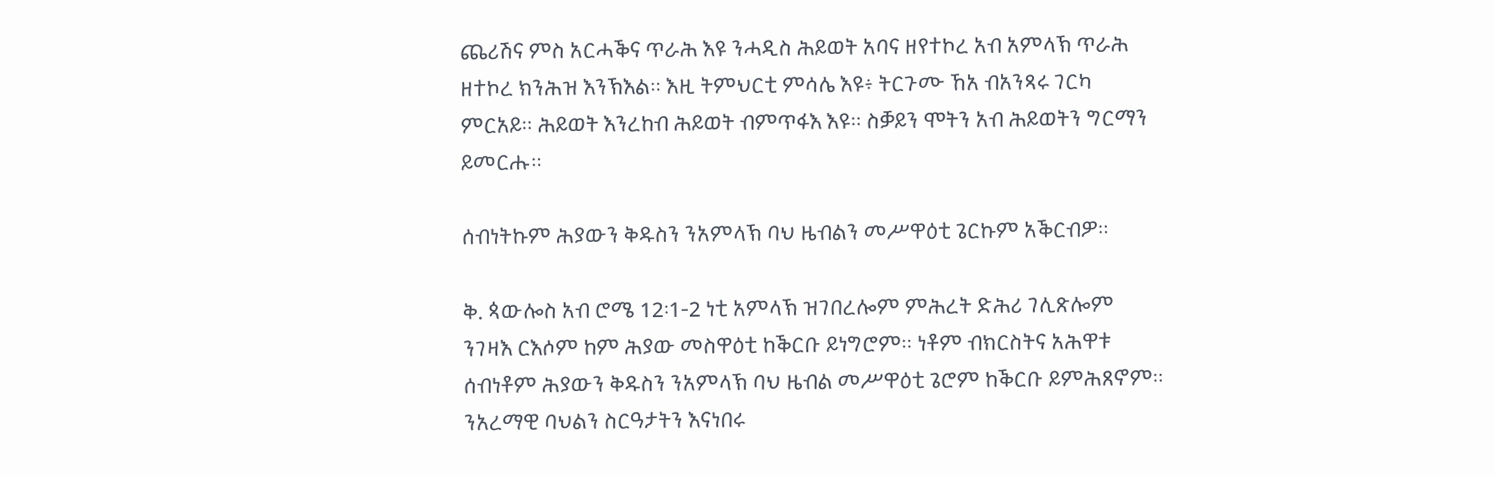ጨሪሽና ምስ አርሓቕና ጥራሕ እዩ ንሓዲስ ሕይወት አባና ዘየተኮረ አብ አምላኽ ጥራሕ ዘተኮረ ክንሕዝ እንኽእል። እዚ ትምህርቲ ምሳሌ እዩ፥ ትርጉሙ ኸአ ብአንጻሩ ገርካ ምርአይ። ሕይወት እንረከብ ሕይወት ብምጥፋእ እዩ። ስቓይን ሞትን አብ ሕይወትን ግርማን ይመርሑ።

ሰብነትኩም ሕያውን ቅዱስን ንአምላኽ ባህ ዜብልን መሥዋዕቲ ጌርኩም አቕርብዎ።

ቅ. ጳውሎስ አብ ሮሜ 12፡1-2 ነቲ አምላኽ ዝገበረሎም ምሕረት ድሕሪ ገሊጽሎም ንገዛእ ርእሶም ከም ሕያው መስዋዕቲ ከቕርቡ ይነግሮም። ነቶም ብክርስትና አሕዋቱ ሰብነቶም ሕያውን ቅዱስን ንአምላኽ ባህ ዜብል መሥዋዕቲ ጌሮም ከቕርቡ ይምሕጸኖም። ንአረማዊ ባህልን ስርዓታትን እናነበሩ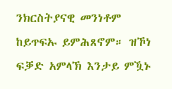ንክርስትያናዊ መንነቶም ከይጥፍኡ ይምሕጸኖም። ዝኾነ ፍቓድ አምላኽ እንታይ ምዃኑ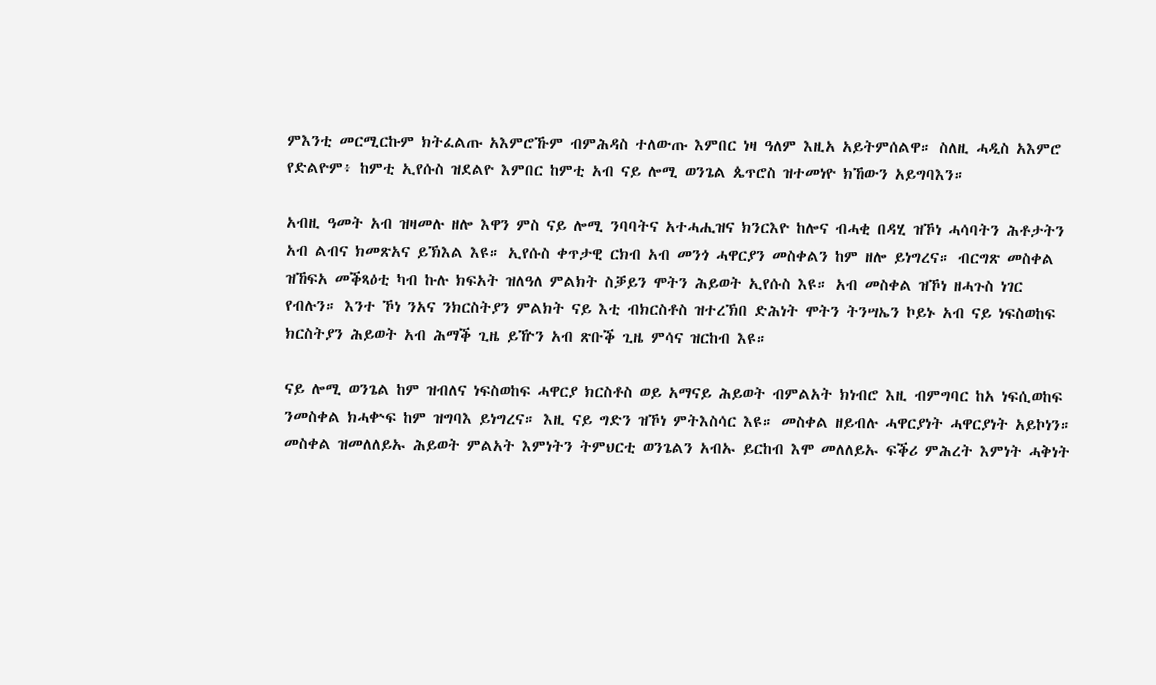ምእንቲ መርሚርኩም ክትፈልጡ አእምሮኹም ብምሕዳስ ተለውጡ እምበር ነዛ ዓለም እዚአ አይትምሰልዋ። ስለዚ ሓዲስ አእምሮ የድልዮም፥ ከምቲ ኢየሱስ ዝደልዮ እምበር ከምቲ አብ ናይ ሎሚ ወንጌል ጴጥሮስ ዝተመነዮ ክኸውን አይግባእን።

አብዚ ዓመት አብ ዝዛመሉ ዘሎ እዋን ምስ ናይ ሎሚ ንባባትና አተሓሒዝና ክንርእዮ ከሎና ብሓቂ በዳሂ ዝኾነ ሓሳባትን ሕቶታትን አብ ልብና ክመጽአና ይኽእል እዩ። ኢየሱስ ቀጥታዊ ርክብ አብ መንጎ ሓዋርያን መስቀልን ከም ዘሎ ይነግረና። ብርግጽ መስቀል ዝኸፍአ መቕጻዕቲ ካብ ኩሉ ክፍአት ዝለዓለ ምልክት ስቓይን ሞትን ሕይወት ኢየሱስ እዩ። አብ መስቀል ዝኾነ ዘሓጉስ ነገር የብሉን። እንተ ኾነ ንአና ንክርስትያን ምልክት ናይ እቲ ብክርስቶስ ዝተረኽበ ድሕነት ሞትን ትንሣኤን ኮይኑ አብ ናይ ነፍስወከፍ ክርስትያን ሕይወት አብ ሕማቕ ጊዜ ይዅን አብ ጽቡቕ ጊዜ ምሳና ዝርከብ እዩ።

ናይ ሎሚ ወንጌል ከም ዝብለና ነፍስወከፍ ሓዋርያ ክርስቶስ ወይ አማናይ ሕይወት ብምልአት ክነብሮ እዚ ብምግባር ከአ ነፍሲወከፍ ንመስቀል ክሓቍፍ ከም ዝግባእ ይነግረና። እዚ ናይ ግድን ዝኾነ ምትእስሳር እዩ። መስቀል ዘይብሉ ሓዋርያነት ሓዋርያነት አይኮነን። መስቀል ዝመለለይኡ ሕይወት ምልአት እምነትን ትምህርቲ ወንጌልን አብኡ ይርከብ እሞ መለለይኡ ፍቕሪ ምሕረት እምነት ሓቅነት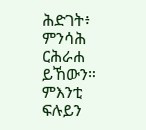ሕድገት፥ ምንሳሕ ርሕራሐ ይኸውን። ምእንቲ ፍሉይን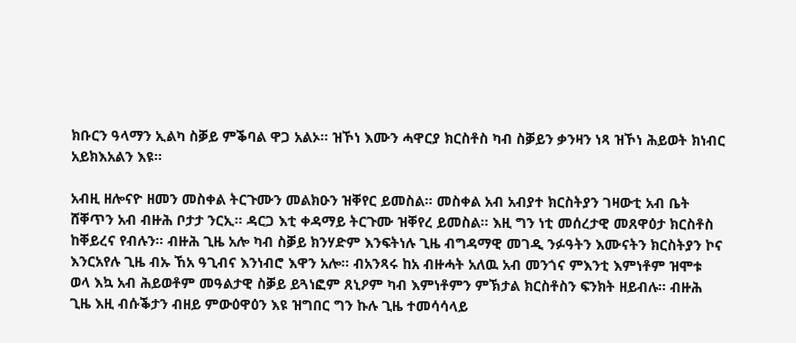ክቡርን ዓላማን ኢልካ ስቓይ ምቕባል ዋጋ አልኦ። ዝኾነ እሙን ሓዋርያ ክርስቶስ ካብ ስቓይን ቃንዛን ነጻ ዝኾነ ሕይወት ክነብር አይክእአልን እዩ።

አብዚ ዘሎናዮ ዘመን መስቀል ትርጉሙን መልክዑን ዝቐየር ይመስል። መስቀል አብ አብያተ ክርስትያን ገዛውቲ አብ ቤት ሸቐጥን አብ ብዙሕ ቦታታ ንርኢ። ዳርጋ እቲ ቀዳማይ ትርጉሙ ዝቐየረ ይመስል። እዚ ግን ነቲ መሰረታዊ መጸዋዕታ ክርስቶስ ከቐይረና የብሉን። ብዙሕ ጊዜ አሎ ካብ ስቓይ ክንሃድም እንፍትነሉ ጊዜ ብግዳማዊ መገዲ ንፉዓትን እሙናትን ክርስትያን ኮና እንርአየሉ ጊዜ ብኡ ኸአ ዓጊብና እንነብሮ እዋን አሎ። ብአንጻሩ ከአ ብዙሓት አለዉ አብ መንጎና ምእንቲ እምነቶም ዝሞቱ ወላ እኳ አብ ሕይወቶም መዓልታዊ ስቓይ ይጓነፎም ጸኒዖም ካብ እምነቶምን ምኽታል ክርስቶስን ፍንክት ዘይብሉ። ብዙሕ ጊዜ እዚ ብሱቕታን ብዘይ ምውዕዋዕን እዩ ዝግበር ግን ኩሉ ጊዜ ተመሳሳላይ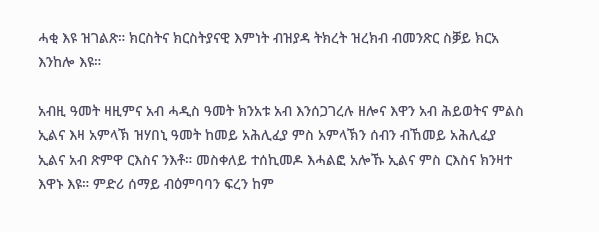ሓቂ እዩ ዝገልጽ። ክርስትና ክርስትያናዊ እምነት ብዝያዳ ትክረት ዝረክብ ብመንጽር ስቓይ ክርአ እንከሎ እዩ።

አብዚ ዓመት ዛዚምና አብ ሓዲስ ዓመት ክንአቱ አብ እንሰጋገረሉ ዘሎና እዋን አብ ሕይወትና ምልስ ኢልና እዛ አምላኽ ዝሃበኒ ዓመት ከመይ አሕሊፈያ ምስ አምላኽን ሰብን ብኸመይ አሕሊፈያ ኢልና አብ ጽምዋ ርእስና ንእቶ። መስቀለይ ተሰኪመዶ እሓልፎ አሎኹ ኢልና ምስ ርእስና ክንዛተ እዋኑ እዩ። ምድሪ ሰማይ ብዕምባባን ፍረን ከም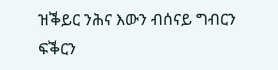ዝቕይር ንሕና እውን ብሰናይ ግብርን ፍቕርን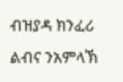ብዝያዳ ክንፈሪ ልብና ንአምላኽ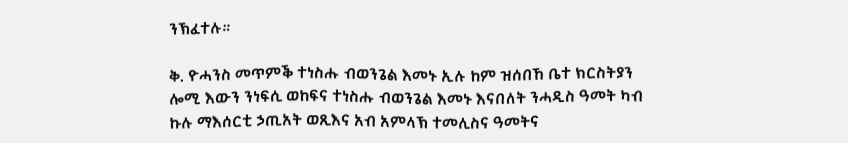ንኽፈተሉ።

ቅ. ዮሓንስ መጥምቕ ተነስሑ ብወንጌል እመኑ ኢሉ ከም ዝሰበኸ ቤተ ክርስትያን ሎሚ እውን ንነፍሲ ወከፍና ተነስሑ ብወንጌል እመኑ እናበለት ንሓዲስ ዓመት ካብ ኩሉ ማእሰርቲ ኃጢአት ወጺእና አብ አምላኽ ተመሊስና ዓመትና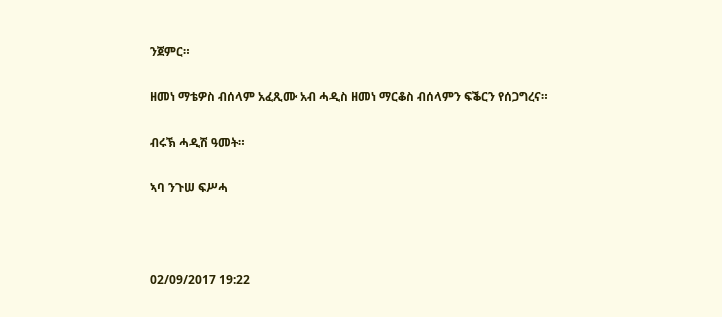ንጀምር።

ዘመነ ማቴዎስ ብሰላም አፈጺሙ አብ ሓዲስ ዘመነ ማርቆስ ብሰላምን ፍቕርን የሰጋግረና።

ብሩኽ ሓዲሽ ዓመት።

ኣባ ንጉሠ ፍሥሓ



02/09/2017 19:22